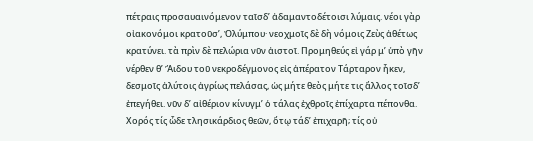πέτραις προσαυαινόμενον ταῖσδʼ ἀδαμαντοδέτοισι λύμαις. νέοι γὰρ οἰακονόμοι κρατοῦσʼ, Ὀλύμπου· νεοχμοῖς δὲ δὴ νόμοις Ζεὺς ἀθέτως κρατύνει. τὰ πρὶν δὲ πελώρια νῦν ἀιστοῖ. Προμηθεύς εἰ γάρ μʼ ὑπὸ γῆν νέρθεν θʼ Ἅιδου τοῦ νεκροδέγμονος εἰς ἀπέρατον Τάρταρον ἧκεν, δεσμοῖς ἀλύτοις ἀγρίως πελάσας, ὡς μήτε θεὸς μήτε τις ἄλλος τοῖσδʼ ἐπεγήθει. νῦν δʼ αἰθέριον κίνυγμʼ ὁ τάλας ἐχθροῖς ἐπίχαρτα πέπονθα. Χορός τίς ὧδε τλησικάρδιος θεῶν, ὅτῳ τάδʼ ἐπιχαρῆ; τίς οὐ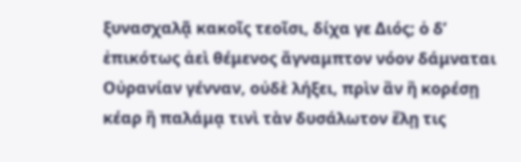ξυνασχαλᾷ κακοῖς τεοῖσι, δίχα γε Διός; ὁ δʼ ἐπικότως ἀεὶ θέμενος ἄγναμπτον νόον δάμναται Οὐρανίαν γένναν, οὐδὲ λήξει, πρὶν ἂν ἢ κορέσῃ κέαρ ἢ παλάμᾳ τινὶ τὰν δυσάλωτον ἕλῃ τις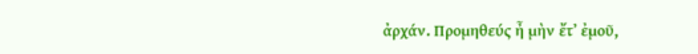ἀρχάν. Προμηθεύς ἦ μὴν ἔτʼ ἐμοῦ,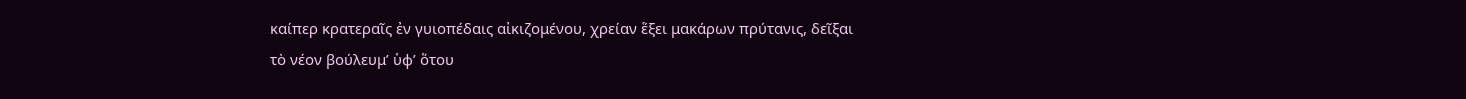καίπερ κρατεραῖς ἐν γυιοπέδαις αἰκιζομένου, χρείαν ἕξει μακάρων πρύτανις, δεῖξαι τὸ νέον βούλευμʼ ὑφʼ ὅτου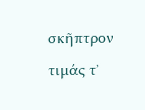σκῆπτρον τιμάς τʼ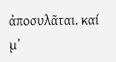ἀποσυλᾶται. καί μʼ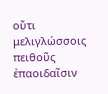οὔτι μελιγλώσσοις πειθοῦς ἐπαοιδαῖσιν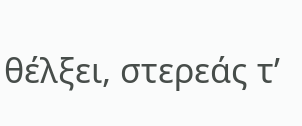θέλξει, στερεάς τʼ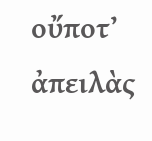οὔποτʼ ἀπειλὰς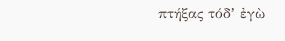πτήξας τόδʼ ἐγὼ